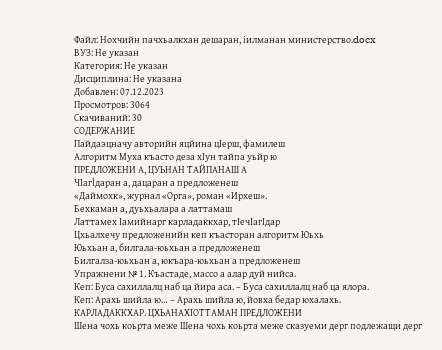Файл: Нохчийн пачхьалкхан дешаран, iилманан министерство.docx
ВУЗ: Не указан
Категория: Не указан
Дисциплина: Не указана
Добавлен: 07.12.2023
Просмотров: 3064
Скачиваний: 30
СОДЕРЖАНИЕ
Пайдаэцначу авторийн яцйина цIерш, фамилеш
Алгоритм Муха къасто деза хIун тайпа уьйр ю
ПРЕДЛОЖЕНИ А, ЦУЬНАН ТАЙПАНАШ А
ЧIaгlдаран а, дацаран а предложенеш
«Даймохк», журнал «Орга», роман «Ирхеш».
Бехкаман а, дуьхьалара а латтамаш
Латтамех Iамийнарг карладаккхар, тIечIагIдар
Цхьалхечу предложенийн кеп къасторан алгоритм Юьхь
Юьхьан а, билгала-юьхьан а предложенеш
Билгалза-юьхьан а, юкъара-юьхьан а предложенеш
Упражнени № 1. Къастаде, массо а алар дуй нийса.
Кеп: Буса сахиллалц наб ца йира аса. – Буса сахиллалц наб ца ялора.
Кеп: Арахь шийла ю… – Арахь шийла ю, йовха бедар юхалахь.
КАРЛАДАККХАР. ЦХЬАНАХIОТТАМАН ПРЕДЛОЖЕНИ
Шена чохь коьрта меже Шена чохь коьрта меже сказуеми дерг подлежащи дерг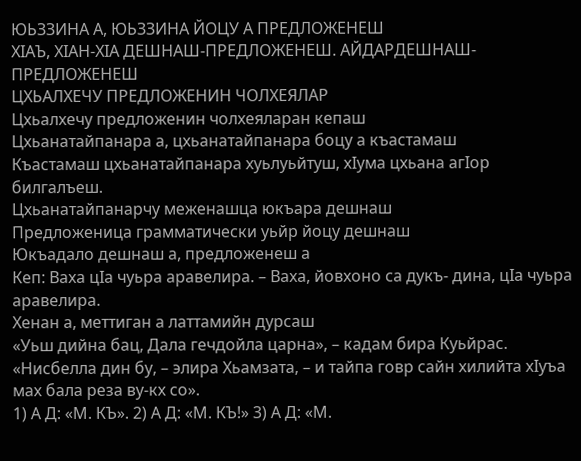ЮЬЗЗИНА А, ЮЬЗЗИНА ЙОЦУ А ПРЕДЛОЖЕНЕШ
ХIАЪ, ХIАН-ХIА ДЕШНАШ-ПРЕДЛОЖЕНЕШ. АЙДАРДЕШНАШ-ПРЕДЛОЖЕНЕШ
ЦХЬАЛХЕЧУ ПРЕДЛОЖЕНИН ЧОЛХЕЯЛАР
Цхьалхечу предложенин чолхеяларан кепаш
Цхьанатайпанара а, цхьанатайпанара боцу а къастамаш
Къастамаш цхьанатайпанара хуьлуьйтуш, хIума цхьана агIор билгалъеш.
Цхьанатайпанарчу меженашца юкъара дешнаш
Предложеница грамматически уьйр йоцу дешнаш
Юкъадало дешнаш а, предложенеш а
Кеп: Ваха цIа чуьра аравелира. – Ваха, йовхоно са дукъ- дина, цIа чуьра аравелира.
Хенан а, меттиган а латтамийн дурсаш
«Уьш дийна бац, Дала гечдойла царна», – кадам бира Куьйрас.
«Нисбелла дин бу, – элира Хьамзата, – и тайпа говр сайн хилийта хIуъа мах бала реза ву-кх со».
1) А Д: «М. КЪ». 2) А Д: «М. КЪ!» 3) А Д: «М.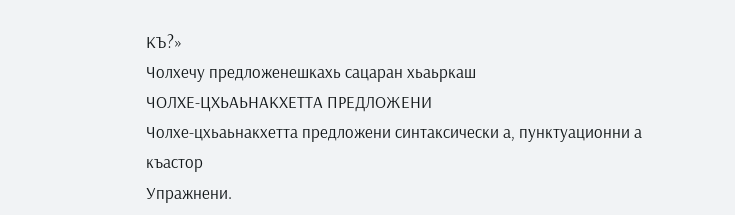КЪ?»
Чолхечу предложенешкахь сацаран хьаьркаш
ЧОЛХЕ-ЦХЬАЬНАКХЕТТА ПРЕДЛОЖЕНИ
Чолхе-цхьаьнакхетта предложени синтаксически а, пунктуационни а къастор
Упражнени.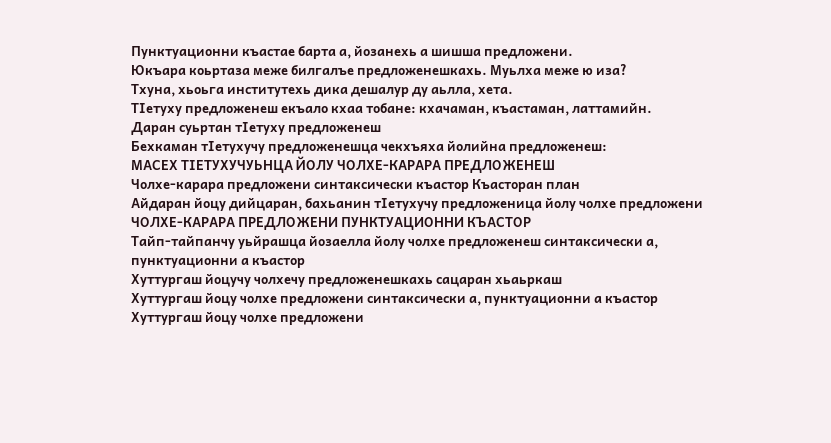Пунктуационни къастае барта а, йозанехь а шишша предложени.
Юкъара коьртаза меже билгалъе предложенешкахь. Муьлха меже ю иза?
Тхуна, хьоьга институтехь дика дешалур ду аьлла, хета.
ТIетуху предложенеш екъало кхаа тобане: кхачаман, къастаман, латтамийн.
Даран суьртан тIетуху предложенеш
Бехкаман тIетухучу предложенешца чекхъяха йолийна предложенеш:
МАСЕХ ТIЕТУХУЧУЬНЦА ЙОЛУ ЧОЛХЕ-КАРАРА ПРЕДЛОЖЕНЕШ
Чолхе-карара предложени синтаксически къастор Къасторан план
Айдаран йоцу дийцаран, бахьанин тIетухучу предложеница йолу чолхе предложени
ЧОЛХЕ-КАРАРА ПРЕДЛОЖЕНИ ПУНКТУАЦИОННИ КЪАСТОР
Тайп-тайпанчу уьйрашца йозаелла йолу чолхе предложенеш синтаксически а, пунктуационни а къастор
Хуттургаш йоцучу чолхечу предложенешкахь сацаран хьаьркаш
Хуттургаш йоцу чолхе предложени синтаксически а, пунктуационни а къастор
Хуттургаш йоцу чолхе предложени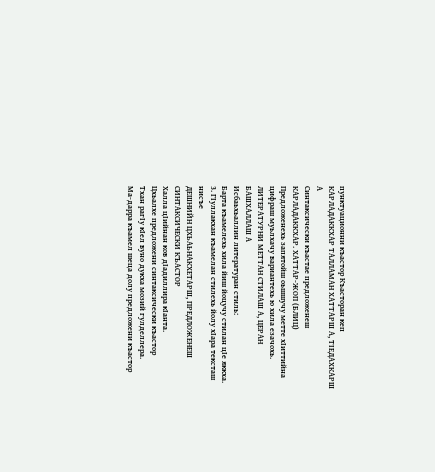пунктуационни къастор Къасторан кеп
КАРЛАДАККХАР ТАЛЛАМАН ХАТТАРШ А, ТIЕДАХКАРШ А
Синтаксически къастае предложенеш
КАРЛАДАККХАР. ХАТТАР-ЖОП (БЛИЦ)
Предложенехь запятойш оьшшучу метте хIиттийна цифраш муьлхачу вариантехь ю хила езачохь.
ЛИТЕРАТУРНИ МЕТТАН СТИЛАШ А, ЦЕРАН БАШХАЛЛАШ А
Исбаьхьаллин литературан стиль:
Барта къамелехь хила йиш йоцучу стилан цIе яккха.
3. ГIуллакхан къамелан стилехь йолу хIара тексташ нисъе
ДЕШНИЙН ЦХЬАЬНАКХЕТАРШ, ПРЕДЛОЖЕНЕШ СИНТАКСИЧЕСКИ КЪАСТОР
Халла цIийнан ков дIадиллира кIанта.
Цхьалхе предложени синтаксически къастор
Тхан рагIу кIел вуно дукха мозий гулделлера.
Ма-дарра къамел шеца долу предложени къастор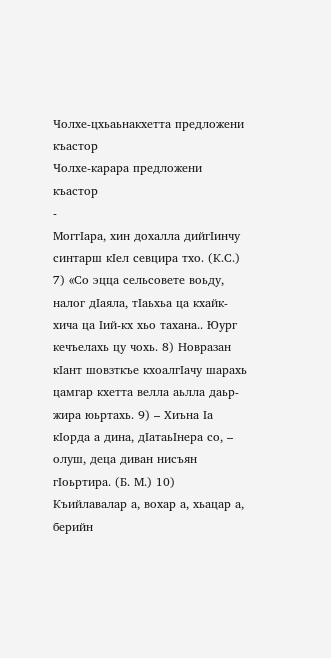Чолхе-цхьаьнакхетта предложени къастор
Чолхе-карара предложени къастор
-
МоггIара, хин дохалла дийгIинчу синтарш кIел севцира тхо. (К.С.) 7) «Со эцца сельсовете воьду, налог дIаяла, тIаьхьа ца кхайк- хича ца Iий-кх хьо тахана.. Юург кечъелахь цу чохь. 8) Новразан кIант шовзткъе кхоалгIачу шарахь цамгар кхетта велла аьлла даьр- жира юьртахь. 9) – Хиъна Iа кIорда а дина, дIатаьIнера со, – олуш, деца диван нисъян гIоьртира. (Б. М.) 10) Къийлавалар а, вохар а, хьацар а, берийн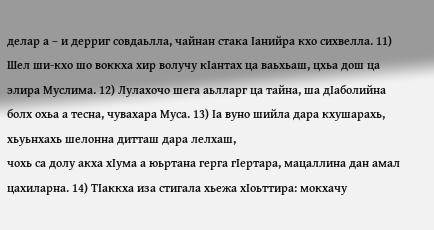делар а – и дерриг совдаьлла, чайнан стака Iанийра кхо сихвелла. 11) Шел ши-кхо шо воккха хир волучу кIантах ца ваьхьаш, цхьа дош ца элира Муслима. 12) Лулахочо шега аьлларг ца тайна, ша дIаболийна болх охьа а тесна, чувахара Муса. 13) Iа вуно шийла дара кхушарахь, хьуьнхахь шелонна дитташ дара лелхаш,
чохь са долу акха хIума а юьртана герга гIертара, мацаллина дан амал цахиларна. 14) ТIаккха иза стигала хьежа хIоьттира: мокхачу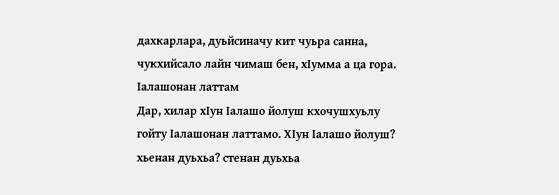дахкарлара, дуьйсиначу кит чуьра санна, чукхийсало лайн чимаш бен, хIумма а ца гора.
Iалашонан латтам
Дар, хилар хIун Iалашо йолуш кхочушхуьлу гойту Iалашонан латтамо. ХIун Iалашо йолуш? хьенан дуьхьа? стенан дуьхьа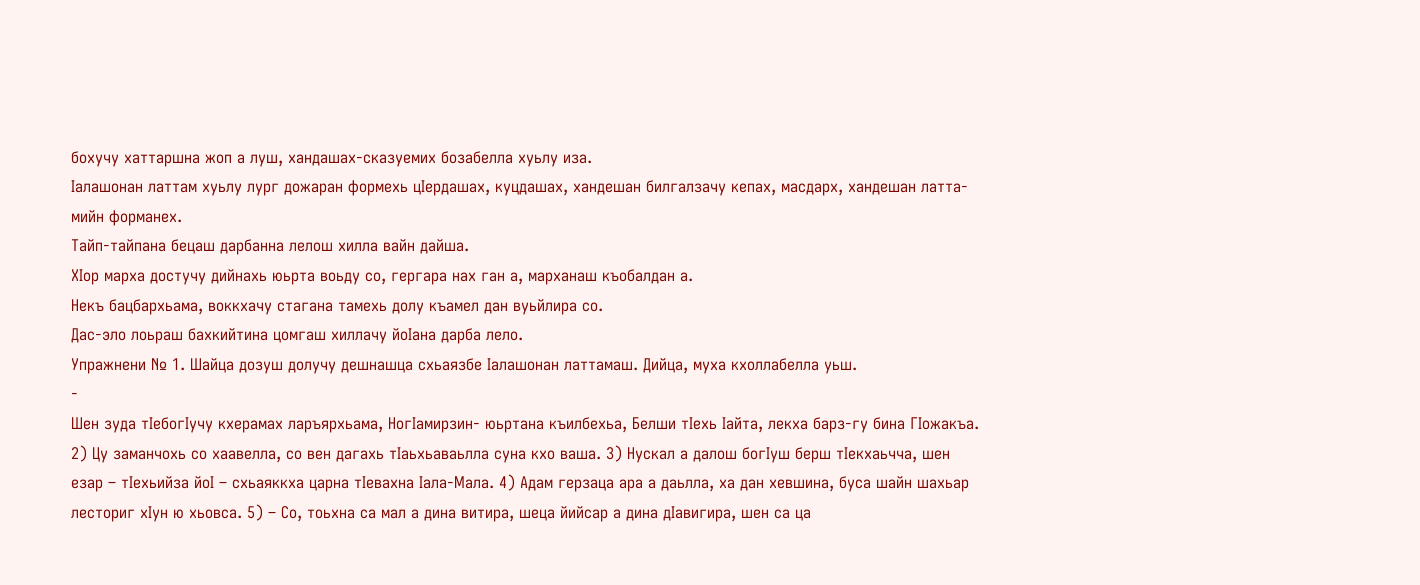бохучу хаттаршна жоп а луш, хандашах-сказуемих бозабелла хуьлу иза.
Iалашонан латтам хуьлу лург дожаран формехь цIердашах, куцдашах, хандешан билгалзачу кепах, масдарх, хандешан латта- мийн форманех.
Тайп-тайпана бецаш дарбанна лелош хилла вайн дайша.
ХIор марха достучу дийнахь юьрта воьду со, гергара нах ган а, марханаш къобалдан а.
Некъ бацбархьама, воккхачу стагана тамехь долу къамел дан вуьйлира со.
Дас-эло лоьраш бахкийтина цомгаш хиллачу йоIана дарба лело.
Упражнени № 1. Шайца дозуш долучу дешнашца схьаязбе Iалашонан латтамаш. Дийца, муха кхоллабелла уьш.
-
Шен зуда тIебогIучу кхерамах ларъярхьама, НогIамирзин- юьртана къилбехьа, Белши тIехь Iайта, лекха барз-гу бина ГIожакъа. 2) Цу заманчохь со хаавелла, со вен дагахь тIаьхьаваьлла суна кхо ваша. 3) Нускал а далош богIуш берш тIекхаьчча, шен езар – тIехьийза йоI – схьаяккха царна тIевахна Iала-Мала. 4) Адам герзаца ара а даьлла, ха дан хевшина, буса шайн шахьар лесториг хIун ю хьовса. 5) – Со, тоьхна са мал а дина витира, шеца йийсар а дина дIавигира, шен са ца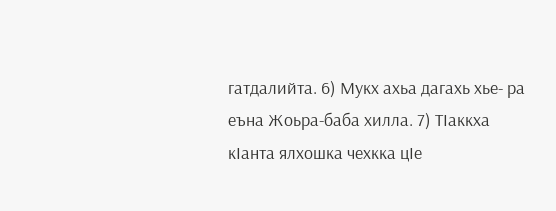гатдалийта. 6) Мукх ахьа дагахь хье- ра еъна Жоьра-баба хилла. 7) ТIаккха кIанта ялхошка чехкка цIе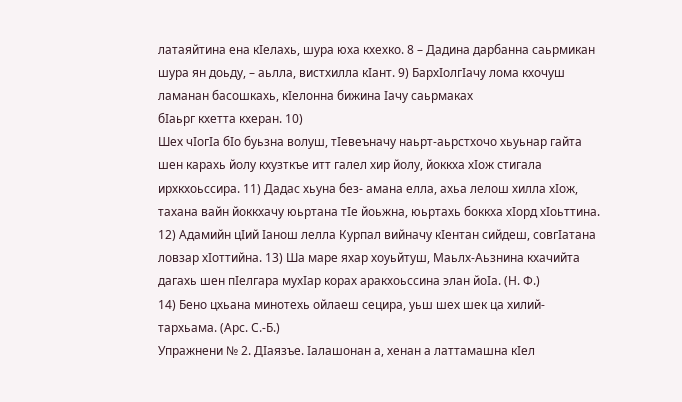латаяйтина ена кIелахь, шура юха кхехко. 8 – Дадина дарбанна саьрмикан шура ян доьду, – аьлла, вистхилла кIант. 9) БархIолгIачу лома кхочуш ламанан басошкахь, кIелонна бижина Iачу саьрмаках
бIаьрг кхетта кхеран. 10)
Шех чIогIа бIо буьзна волуш, тIевеъначу наьрт-аьрстхочо хьуьнар гайта шен карахь йолу кхузткъе итт галел хир йолу, йоккха хIож стигала ирхкхоьссира. 11) Дадас хьуна без- амана елла, ахьа лелош хилла хIож, тахана вайн йоккхачу юьртана тIе йоьжна, юьртахь боккха хIорд хIоьттина. 12) Адамийн цIий Iанош лелла Курпал вийначу кIентан сийдеш, совгIатана ловзар хIоттийна. 13) Ша маре яхар хоуьйтуш, Маьлх-Аьзнина кхачийта дагахь шен пIелгара мухIар корах аракхоьссина элан йоIа. (Н. Ф.)
14) Бено цхьана минотехь ойлаеш сецира, уьш шех шек ца хилий- тархьама. (Арс. С.-Б.)
Упражнени № 2. ДIаязъе. Iалашонан а, хенан а латтамашна кIел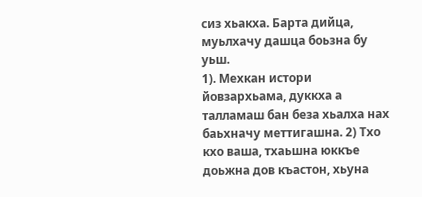сиз хьакха. Барта дийца, муьлхачу дашца боьзна бу уьш.
1). Мехкан истори йовзархьама, дуккха а талламаш бан беза хьалха нах баьхначу меттигашна. 2) Тхо кхо ваша, тхаьшна юккъе доьжна дов къастон, хьуна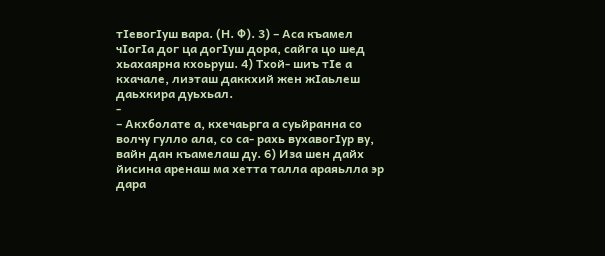тIевогIуш вара. (Н. Ф). 3) – Аса къамел чIогIа дог ца догIуш дора, сайга цо шед хьахаярна кхоьруш. 4) Тхой- шиъ тIе а кхачале, лиэташ даккхий жен жIаьлеш даьхкира дуьхьал.
-
– Акхболате а, кхечаьрга а суьйранна со волчу гулло ала, со са- рахь вухавогIур ву, вайн дан къамелаш ду. 6) Иза шен дайх йисина аренаш ма хетта талла араяьлла эр дара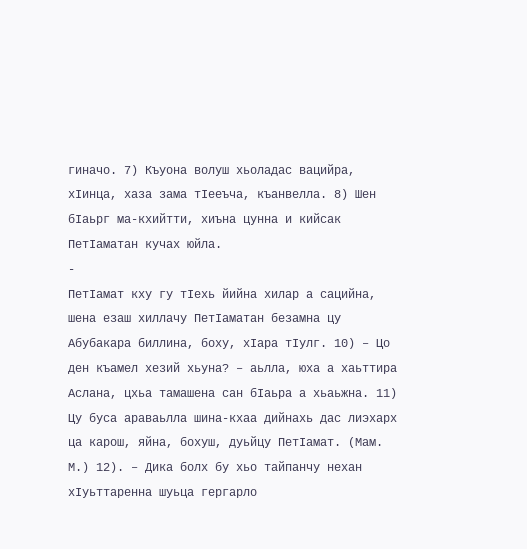гиначо. 7) Къуона волуш хьоладас вацийра, хIинца, хаза зама тIееъча, къанвелла. 8) Шен бIаьрг ма-кхийтти, хиъна цунна и кийсак ПетIаматан кучах юйла.
-
ПетIамат кху гу тIехь йийна хилар а сацийна, шена езаш хиллачу ПетIаматан безамна цу Абубакара биллина, боху, хIара тIулг. 10) – Цо ден къамел хезий хьуна? – аьлла, юха а хаьттира Аслана, цхьа тамашена сан бIаьра а хьаьжна. 11) Цу буса араваьлла шина-кхаа дийнахь дас лиэхарх ца карош, яйна, бохуш, дуьйцу ПетIамат. (Мам. М.) 12). – Дика болх бу хьо тайпанчу нехан хIуьттаренна шуьца гергарло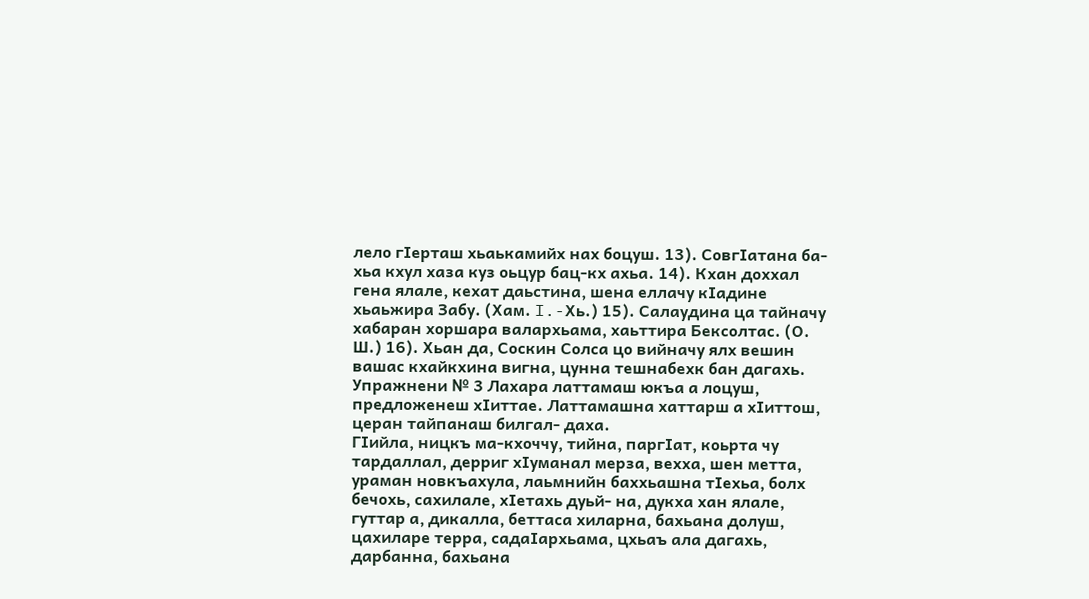лело гIерташ хьаькамийх нах боцуш. 13). СовгIатана ба- хьа кхул хаза куз оьцур бац-кх ахьа. 14). Кхан доххал гена ялале, кехат даьстина, шена еллачу кIадине хьаьжира Забу. (Хам. I.-Хь.) 15). Салаудина ца тайначу хабаран хоршара валархьама, хаьттира Бексолтас. (О. Ш.) 16). Хьан да, Соскин Солса цо вийначу ялх вешин вашас кхайкхина вигна, цунна тешнабехк бан дагахь.
Упражнени № 3 Лахара латтамаш юкъа а лоцуш, предложенеш хIиттае. Латтамашна хаттарш а хIиттош, церан тайпанаш билгал- даха.
ГIийла, ницкъ ма-кхоччу, тийна, паргIат, коьрта чу тардаллал, дерриг хIуманал мерза, вехха, шен метта, ураман новкъахула, лаьмнийн баххьашна тIехьа, болх бечохь, сахилале, хIетахь дуьй- на, дукха хан ялале, гуттар а, дикалла, беттаса хиларна, бахьана долуш, цахиларе терра, садаIархьама, цхьаъ ала дагахь, дарбанна, бахьана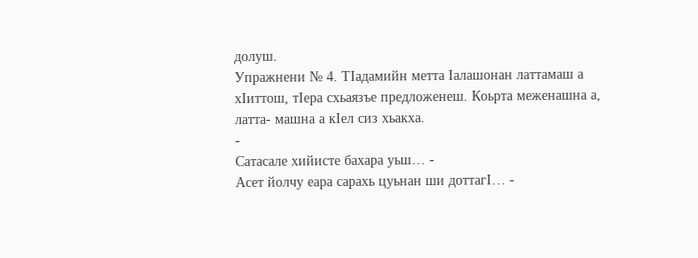долуш.
Упражнени № 4. ТIадамийн метта Iалашонан латтамаш а хIиттош, тIера схьаязъе предложенеш. Коьрта меженашна а, латта- машна а кIел сиз хьакха.
-
Сатасале хийисте бахара уьш… -
Асет йолчу еара сарахь цуьнан ши доттагI… -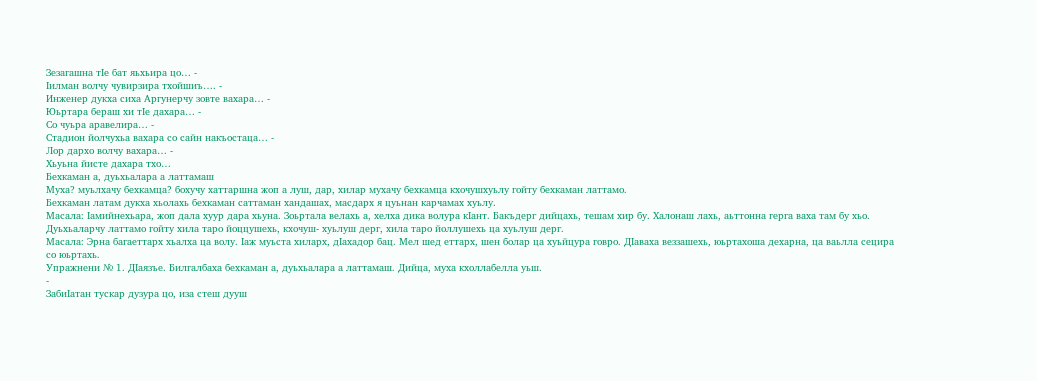Зезагашна тIе бат яьхьира цо… -
Iилман волчу чувирзира тхойшиъ…. -
Инженер дукха сиха Аргунерчу зовте вахара… -
Юьртара бераш хи тIе дахара… -
Со чуьра аравелира… -
Стадион йолчухьа вахара со сайн накъостаца… -
Лор дархо волчу вахара… -
Хьуьна йисте дахара тхо…
Бехкаман а, дуьхьалара а латтамаш
Муха? муьлхачу бехкамца? бохучу хаттаршна жоп а луш, дар, хилар мухачу бехкамца кхочушхуьлу гойту бехкаман латтамо.
Бехкаман латам дукха хьолахь бехкаман саттаман хандашах, масдарх я цуьнан карчамах хуьлу.
Масала: Iамийнехьара, жоп дала хуур дара хьуна. Зоьртала велахь а, хелха дика волура кIант. Бакъдерг дийцахь, тешам хир бу. Халонаш лахь, аьттонна герга ваха там бу хьо.
Дуьхьаларчу латтамо гойту хила таро йоццушехь, кхочуш- хуьлуш дерг, хила таро йоллушехь ца хуьлуш дерг.
Масала: Эрна багаеттарх хьалха ца волу. Iаж муьста хиларх, дIахадор бац. Мел шед еттарх, шен болар ца хуьйцура говро. ДIаваха веззашехь, юьртахоша дехарна, ца ваьлла сецира со юьртахь.
Упражнени № 1. ДIаязъе. Билгалбаха бехкаман а, дуьхьалара а латтамаш. Дийца, муха кхоллабелла уьш.
-
ЗабиIатан тускар дузура цо, иза стеш дууш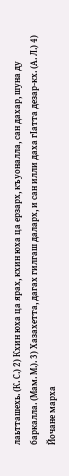лаьтташехь. (К. С.) 2) Кхин юха ца ярах, кхин юха ца ерзарх, къуоналла, сан дахар, шуна ду баркалла. (Мам. М.). 3) Хазахетта, дагах гилгаш даларх, и сан илли даха гIатта дезар-кх. (А. Л.) 4) Йочане марха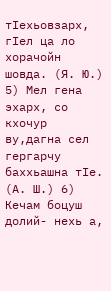тIехьовзарх, гIел ца ло хорачойн шовда. (Я. Ю.) 5) Мел гена эхарх, со кхочур ву,дагна сел гергарчу баххьашна тIе. (А. Ш.) 6) Кечам боцуш долий- нехь а,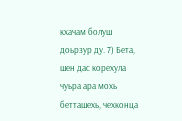кхачам болуш доьрзур ду. 7) Бета, шен дас корехула чуьра ара мохь бетташехь, чехконца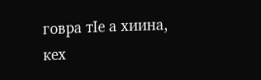говра тIе а хиина, кех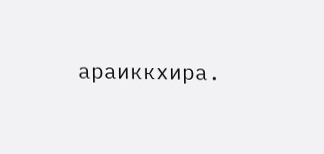араиккхира.